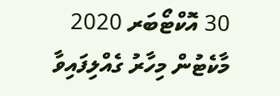30 އޮކްޓޯބަރ 2020
މާކެޓުން މިހާރު ގެއްލިފައިވާ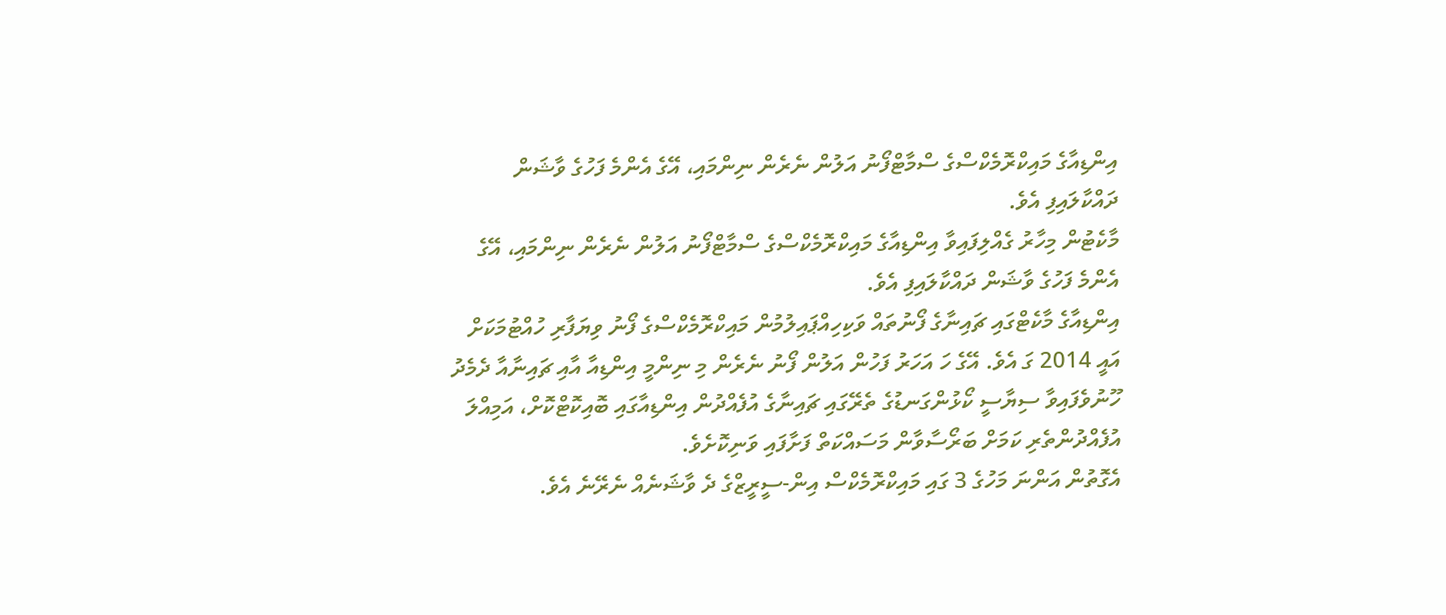އިންޑިއާގެ މައިކްރޮމެކްސްގެ ސްމާޓްފޯނު އަލުން ނެރެން ނިންމައި، އޭގެ އެންމެ ފަހުގެ ވާޝަން ދައްކާލައިފި އެވެ.
މާކެޓުން މިހާރު ގެއްލިފައިވާ އިންޑިއާގެ މައިކްރޮމެކްސްގެ ސްމާޓްފޯނު އަލުން ނެރެން ނިންމައި، އޭގެ އެންމެ ފަހުގެ ވާޝަން ދައްކާލައިފި އެވެ.
އިންޑިއާގެ މާކެޓްގައި ޗައިނާގެ ފޯނުތައް ވަކިހިއްޕައިލުމުން މައިކްރޮމެކްސްގެ ފޯނު ވިޔަފާރި ހުއްޓުމަކަށް އައީ 2014 ގަ އެވެ. އޭގެ ހަ އަހަރު ފަހުން އަލުން ފޯނު ނެރެން މި ނިންމީ އިންޑިއާ އާއި ޗައިނާއާ ދެމެދު ހޫނުވެފައިވާ ސިޔާސީ ކޯޅުންގަނޑުގެ ތެރޭގައި ޗައިނާގެ އުފެއްދުން އިންޑިއާގައި ބޮއިކޮޓްކޮށް، އަމިއްލަ އުފެއްދުންތެރި ކަމަށް ބަރޯސާވާން މަސައްކަތް ފަށާފައި ވަނިކޮށެވެ.
އެގޮތުން އަންނަ މަހުގެ 3 ގައި މައިކްރޮމެކްސް އިން-ސީރީޒްގެ ދެ ވާޝަނެއް ނެރޭނެ އެވެ.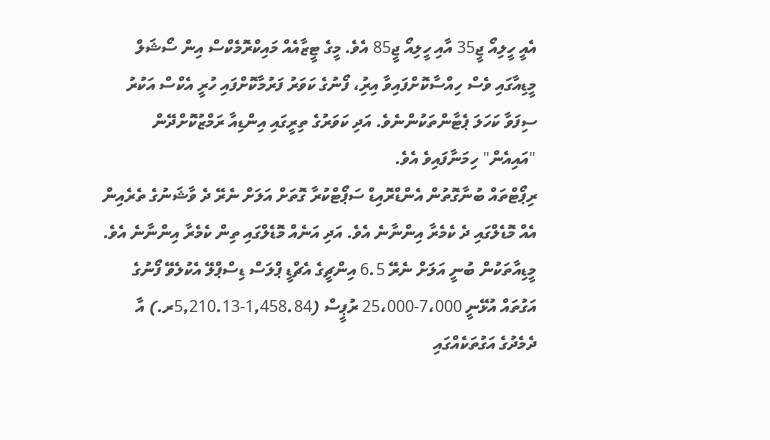އެއީ ހީލިއޯ ޖީ35 އާއި ހީލިއޯ ޖީ85 އެވެ. މީގެ ޓީޒާއެއް މައިކްރޮމެކްސް އިން ސޯޝަލް މީޑިއާގައި ވެސް ހިއްސާކޮށްފައިވާ އިރިު، ފޯނުގެ ކަވަރު ފަރުމާކޮށްފައި ހުރީ އެކްސް އަކުރު ސިފަވާ ކަހަލަ ޕެޓާންތަކުންނެވެ. އަދި ކަވަރުގެ ތިރީގައި އިންޑިއާ ރަމްޒުކޮށްދޭން "އައިއެން" ހިމަނާފައިވެ އެވެ.
ރިޕޯޓްތައް ބުނާގޮތުން އެންޑްރޮއިޑް ސަޕޯޓްކުރާ ގޮތަށް އަލަށް ނެރޭ ދެ ވާޝަނުގެ ތެރެއިން އެއް މޮޑެލްގައި ދެ ކެމެރާ އިންނާނެ އެވެ. އަދި އަނެއް މޮޑެލްގައި ތިން ކެމެރާ އިންނާނެ އެވެ.
މީޑިއާތަކުން ބުނީ އަލަށް ނެރޭ 6.5 އިންޗީގެ އެޗްޑީ ޕްލަސް ޑިސްޕްލޭ އެކުލެވޭ ފޯނުގެ އަގުތައް އުޅޭނީ 7،000-25،000 ރުޕީސް (1,458.84-5,210.13ރ.) އާ ދެމެދުގެ އަގުތަކެއްގައި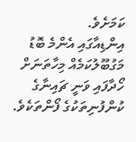ކަމަށެވެ.
އިންޑިއާގައި އެންމެ ބޮޑު މަގުބޫލުކަމެއް މިހާތަނަށް ހޯދާފައި ވަނީ ޗައިނާގެ ކުންފުނިތަކުގެ ފޯންތަކެވެ.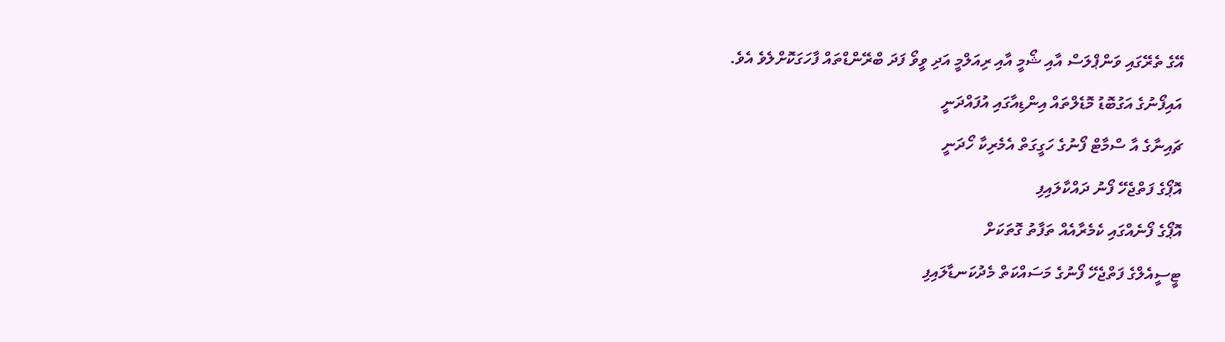އޭގެ ތެރޭގައި ވަންޕްލަސް އާއި ޝޯމީ އާއި ރިއަލްމީ އަދި ވީވޯ ފަދަ ބްރޭންޑްތައް ފާހަގަކޮށްލެވެ އެވެ.
އައިފޯނުގެ އަގުބޮޑު މޮޑެލްތައް އިންޑިއާގައި އުފައްދަނީ
ޗައިނާގެ އާ ސްމާޓް ފޯނުގެ ހަގީގަތް އެމެރިކާ ހޯދަނީ
އޮޕޯގެ ފަތްޖެހޭ ފޯނު ދައްކާލައިފި
އޮޕޯގެ ފޯނެއްގައި ކެމެރާއެއް ތަފާތު ގޮތަކަށް
ޓީސީއެލްގެ ފަތްޖެހޭ ފޯނުގެ މަސައްކަތް މެދުކަނޑާލައިފި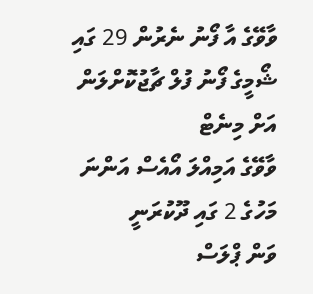ވާވޭގެ އާ ފޯނު ނެރުން 29 ގައި
ޝޯމީގެ ފޯނު ފުލް ޗާޖުކޮށްލަން އަށް މިނެޓް
ވާވޭގެ އަމިއްލަ އޯއެސް އަންނަ މަހުގެ 2 ގައި ދޫކުރަނީ
ވަން ޕްލަސް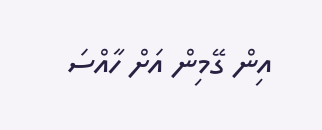އިން ގޭމިން އަށް ހާއްސަ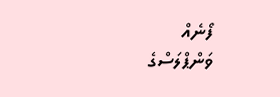ފޯނެއް
ވަންޕްލަސްގެ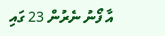އާ ފޯނު ނެރުން 23 ގައި